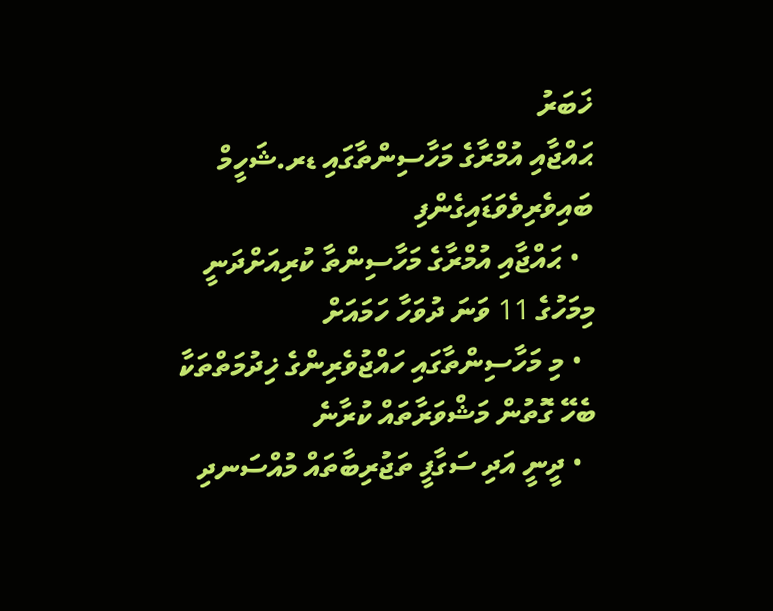ޚަބަރު
ޙައްޖާއި އުމްރާގެ މަހާސިންތާގައި ޑރ.ޝަހީމް ބައިވެރިވެވަޑައިގެންފި
  • ޙައްޖާއި އުމްރާގެ މަހާސިންތާ ކުރިއަށްދަނީ މިމަހުގެ 11 ވަނަ ދުވަހާ ހަމައަށް
  • މި މަހާސިންތާގައި ހައްޖުވެރިންގެ ޚިދުމަތްތަކާ ބެހޭ ގޮތުން މަޝްވަރާތައް ކުރާނެ
  • ދީނީ އަދި ސަގާފީ ތަޖުރިބާތައް މުއްސަނދި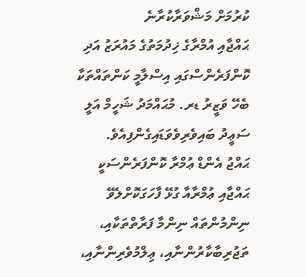ކުރުމަށް މަޝްވަރާކުރާނެ
ޙައްޖާއި އުމްރާގެ ޚިދުމަތުގެ މައުރަޒު އަދި ކޮންފަރެންސްގައި އިސްލާމީ ކަންތައްތަކާ ބެހޭ ވަޒީރު ޑރ. މުޙައްމަދު ޝަހީމް އަލީ ސަޢީދު ބައިވެރިވެވަޑައިގެންފިއެވެ.
ޙައްޖު އެންޑް ޢުމްރާ ކޮންފަރެންސަކީ ޙައްޖާއި ޢުމްރާއާ ގުޅޭ ފާހަގަކޮށްލެވޭ ނިންމުންތައް ނިންމާ ފަރާތްތަކާއި، ތަޖުރިބާކާރުންނާއި، ޢިލްމުވެރިންނާއި،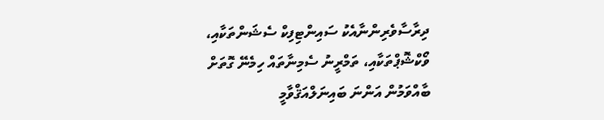ދިރާސާވެރިންނާއެކު ސައިންޓިފިކް ސެޝަންތަކާއި، ވޯކްޝޮޕްތަކާއި، ތަމްރީނު ސެމިނާތައް ހިމެނޭ ގޮތަށް ބާއްވަމުން އަންނަ ބައިނަލްއަޤްވާމީ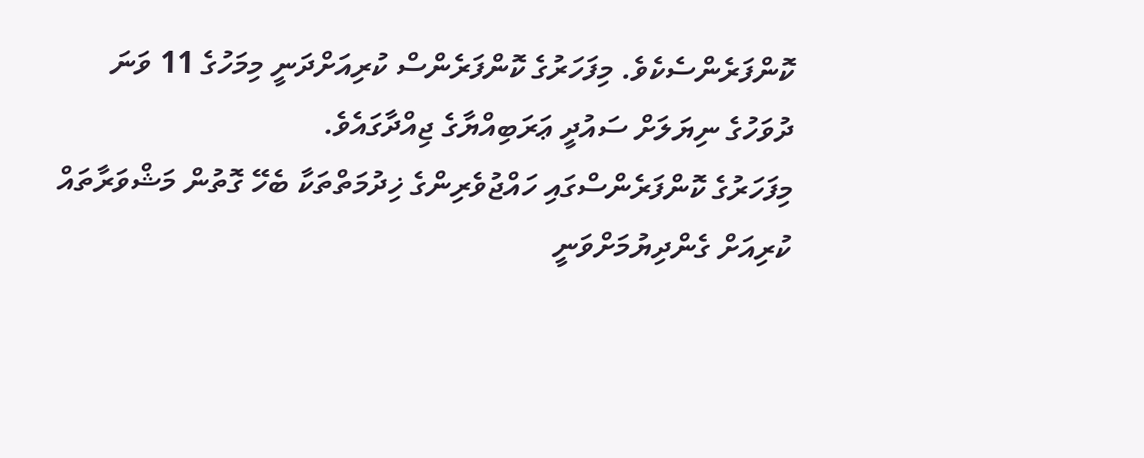ކޮންފަރެންސެކެވެ. މިފަހަރުގެ ކޮންފަރެންސް ކުރިއަށްދަނީ މިމަހުގެ 11 ވަނަ ދުވަހުގެ ނިޔަލަށް ސައުދީ ޢަރަބިއްޔާގެ ޖިއްދާގައެވެ.
މިފަހަރުގެ ކޮންފަރެންސްގައި ހައްޖުވެރިންގެ ޚިދުމަތްތަކާ ބެހޭ ގޮތުން މަޝްވަރާތައް ކުރިއަށް ގެންދިޔުމަށްވަނީ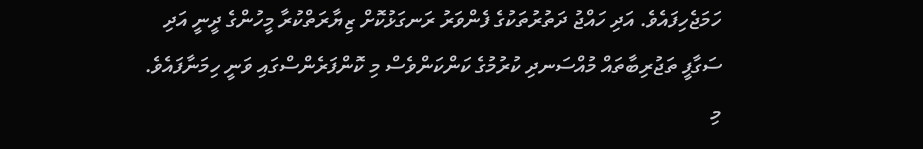ހަމަޖެހިފައެވެ. އަދި ހައްޖު ދަތުރުތަކުގެ ފެންވަރު ރަނގަޅުކޮށް ޒިޔާރަތްކުރާ މީހުންގެ ދީނީ އަދި ސަގާފީ ތަޖުރިބާތައް މުއްސަނދި ކުރުމުގެ ކަންކަންވެސް މި ކޮންފަރެންސްގައި ވަނީ ހިމަނާފައެވެ.
މި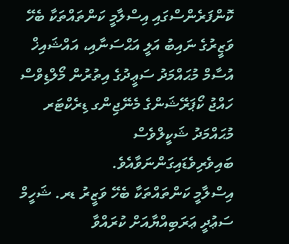ކޮންފަރެންސްގައި އިސްލާމީ ކަންތައްތަކާ ބެހޭ ވަޒީރުގެ ނައިބު އަލީ އަޙްސަނާއި، އައްޝައިޚް އުސާމް މުޙައްމަދު ސަޢީދުގެ އިތުރުން މޯލްޑިވްސް ހައްޖު ކޯޕަރޭޝަންގެ މެނޭޖިންގ ޑިރެކްޓަރ މުޙައްމަދު ޝަކީލްވެސް ބައިވެރިވެޑައިގަންނަވާއެވެ.
އިސްލާމީ ކަންތައްތަކާ ބެހޭ ވަޒީރު ޑރ. ޝަހީމް ސަޢުދީ ޢަރަބިއްޔާއަށް ކުރައްވާ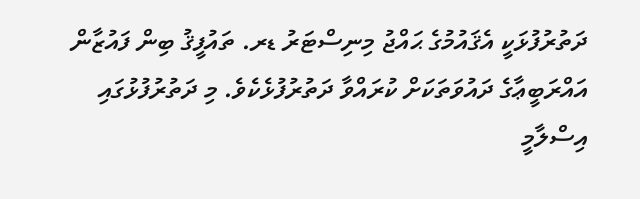ދަތުރުފުޅަކީ އެޤައުމުގެ ޙައްޖު މިނިސްޓަރު ޑރ. ތައުފީޤު ބިން ފައުޒާން އައްރަބީޢާގެ ދައުވަތަކަށް ކުރައްވާ ދަތުރުފުޅެކެވެ. މި ދަތުރުފުޅުގައި އިސްލާމީ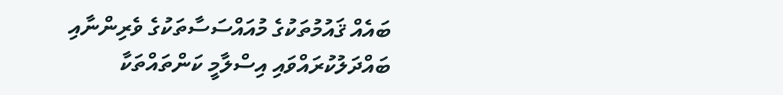ބައެއް ޤައުމުތަކުގެ މުއައްސަސާތަކުގެ ވެރިންނާއި ބައްދަލުކުރައްވައި އިސްލާމީ ކަންތައްތަކާ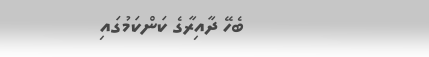ބެހޭ ދާއިރާގެ ކަންކަމުގައި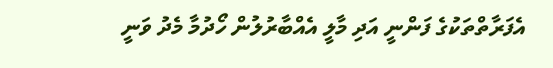އެފަރާތްތަކުގެ ފަންނީ އަދި މާލީ އެއްބާރުލުން ހޯދުމާ މެދު ވަނީ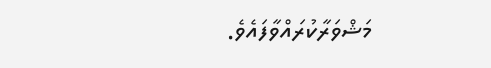މަޝްވަރާކުރައްވާފައެވެ.